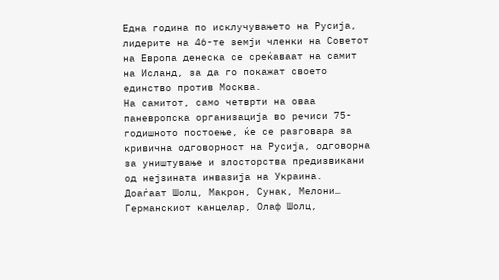Една година по исклучувањето на Русија, лидерите на 46-те земји членки на Советот на Европа денеска се среќаваат на самит на Исланд, за да го покажат своето единство против Москва.
На самитот, само четврти на оваа паневропска организација во речиси 75-годишното постоење, ќе се разговара за кривична одговорност на Русија, одговорна за уништување и злосторства предизвикани од нејзината инвазија на Украина.
Доаѓаат Шолц, Макрон, Сунак, Мелони…
Германскиот канцелар, Олаф Шолц,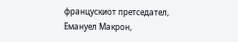францускиот претседател, Емануел Макрон,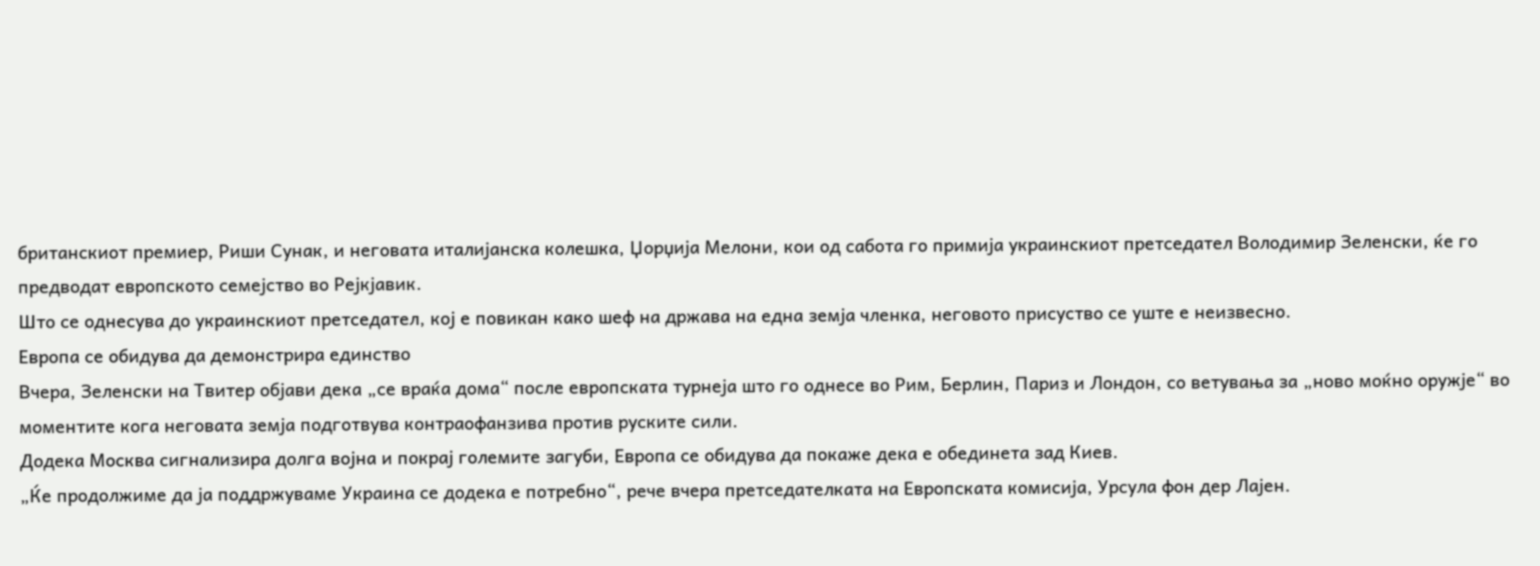британскиот премиер, Риши Сунак, и неговата италијанска колешка, Џорџија Мелони, кои од сабота го примија украинскиот претседател Володимир Зеленски, ќе го предводат европското семејство во Рејкјавик.
Што се однесува до украинскиот претседател, кој е повикан како шеф на држава на една земја членка, неговото присуство се уште е неизвесно.
Европа се обидува да демонстрира единство
Вчера, Зеленски на Твитер објави дека „се враќа дома“ после европската турнеја што го однесе во Рим, Берлин, Париз и Лондон, со ветувања за „ново моќно оружје“ во моментите кога неговата земја подготвува контраофанзива против руските сили.
Додека Москва сигнализира долга војна и покрај големите загуби, Европа се обидува да покаже дека е обединета зад Киев.
„Ќе продолжиме да ја поддржуваме Украина се додека е потребно“, рече вчера претседателката на Европската комисија, Урсула фон дер Лајен.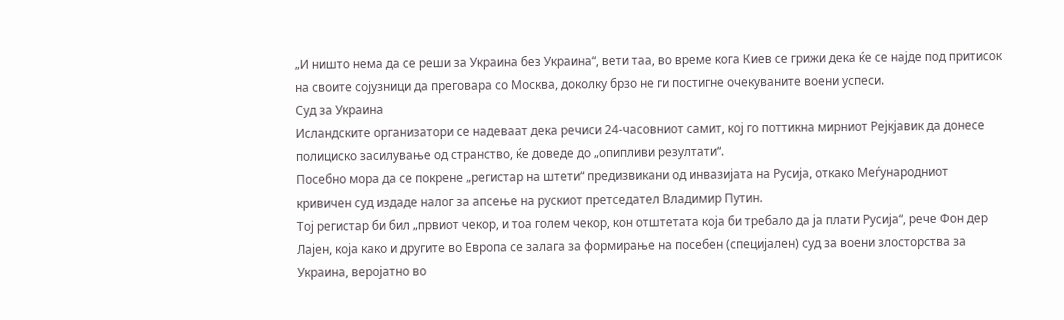„И ништо нема да се реши за Украина без Украина“, вети таа, во време кога Киев се грижи дека ќе се најде под притисок на своите сојузници да преговара со Москва, доколку брзо не ги постигне очекуваните воени успеси.
Суд за Украина
Исландските организатори се надеваат дека речиси 24-часовниот самит, кој го поттикна мирниот Рејкјавик да донесе полициско засилување од странство, ќе доведе до „опипливи резултати“.
Посебно мора да се покрене „регистар на штети“ предизвикани од инвазијата на Русија, откако Меѓународниот кривичен суд издаде налог за апсење на рускиот претседател Владимир Путин.
Тој регистар би бил „првиот чекор, и тоа голем чекор, кон отштетата која би требало да ја плати Русија“, рече Фон дер Лајен, која како и другите во Европа се залага за формирање на посебен (специјален) суд за воени злосторства за Украина, веројатно во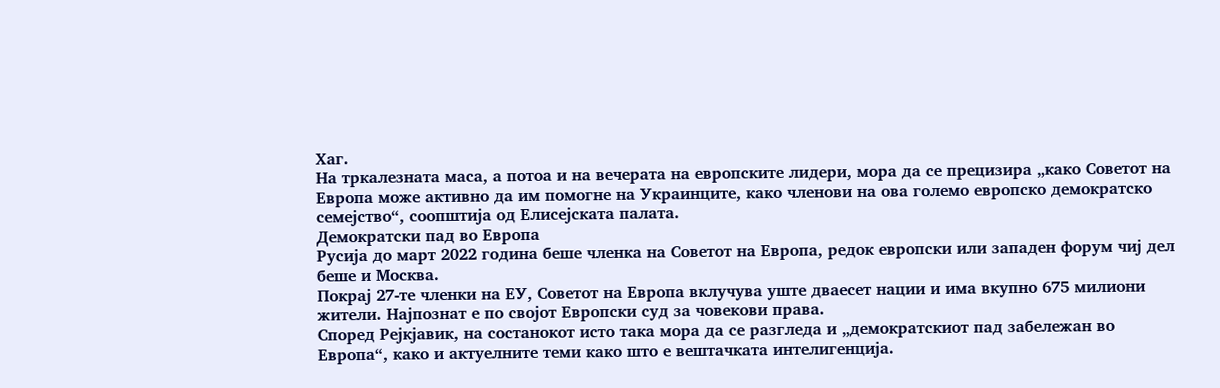Хаг.
На тркалезната маса, а потоа и на вечерата на европските лидери, мора да се прецизира „како Советот на Европа може активно да им помогне на Украинците, како членови на ова големо европско демократско семејство“, соопштија од Елисејската палата.
Демократски пад во Европа
Русија до март 2022 година беше членка на Советот на Европа, редок европски или западен форум чиј дел беше и Москва.
Покрај 27-те членки на ЕУ, Советот на Европа вклучува уште дваесет нации и има вкупно 675 милиони жители. Најпознат е по својот Европски суд за човекови права.
Според Рејкјавик, на состанокот исто така мора да се разгледа и „демократскиот пад забележан во Европа“, како и актуелните теми како што е вештачката интелигенција.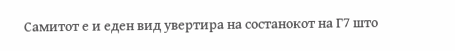Самитот е и еден вид увертира на состанокот на Г7 што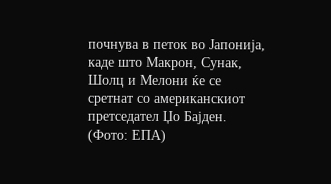почнува в петок во Јапонија, каде што Макрон, Сунак, Шолц и Мелони ќе се сретнат со американскиот претседател Џо Бајден.
(Фото: ЕПА)